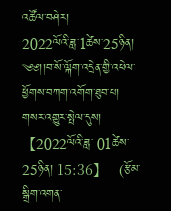འཚོལ་བཤེར།
2022ལོའི་ཟླ་1ཚེས་25ཉིན།
༄༅།།བ་སོ་ལྐོག་འདྲེན་གྱི་འཕེལ་ཕྱོགས་བཀག་འགོག་ཐུབ་པ།
གསར་འགྱུར་སྤེལ་དུས།  【2022ལོའི་ཟླ་ 01ཚེས་25ཉིན། 15:36】   (རྩོམ་སྒྲིག་འགན་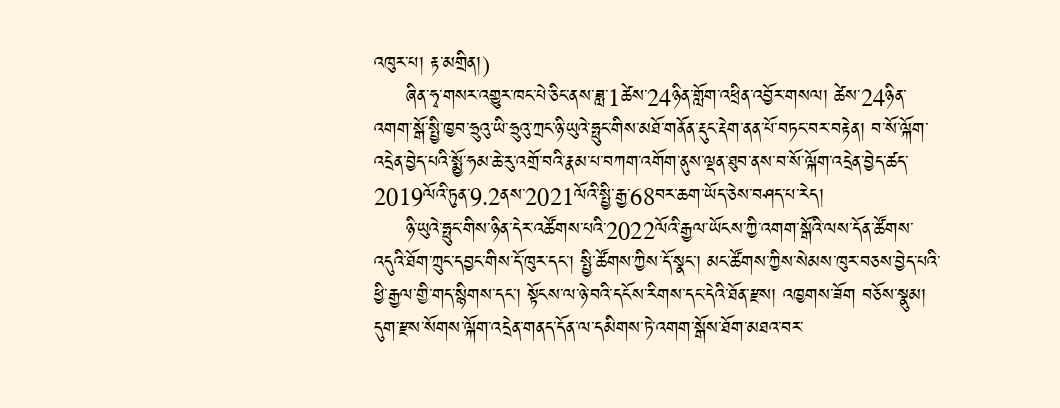འཁུར་པ། རྟ་མགྲིན།)
     ཞིན་ཧྭ་གསར་འགྱུར་ཁང་པེ་ཅིང་ནས་ཟླ་1ཚེས་24ཉིན་གློག་འཕྲིན་འབྱོར་གསལ། ཚེས་24ཉིན་འགག་སྒོ་སྤྱི་ཁྱབ་ཧྲུའུ་ཡི་ཧྲུའུ་ཀྲང་ཉི་ཡུའེ་ཧྥུང་གིས་མཐོ་གནོན་རྡུང་རྡེག་ནན་པོ་བཏང་བར་བརྟེན། བ་སོ་ལྐོག་འདྲེན་བྱེད་པའི་སྨྱོ་ཧམ་ཆེ་རུ་འགྲོ་བའི་རྣམ་པ་བཀག་འགོག་ནུས་ལྡན་ཐུབ་ནས་བ་སོ་ལྐོག་འདྲེན་བྱེད་ཚད་2019ལོའི་ཏུན་9.2ནས་2021ལོའི་སྤྱི་རྒྱ་68བར་ཆག་ཡོད་ཅེས་བཤད་པ་རེད།
     ཉི་ཡུའེ་ཧྥུང་གིས་ཉིན་དེར་འཚོགས་པའི་2022ལོའི་རྒྱལ་ཡོངས་ཀྱི་འགག་སྒོའི་ལས་དོན་ཚོགས་འདུའི་ཐོག་ཀྲུང་དབྱང་གིས་དོ་ཁུར་དང་། སྤྱི་ཚོགས་ཀྱིས་དོ་སྣང་། མང་ཚོགས་ཀྱིས་སེམས་ཁུར་བཅས་བྱེད་པའི་ཕྱི་རྒྱལ་གྱི་གད་སྙིགས་དང་། སྟོངས་ལ་ཉེ་བའི་དངོས་རིགས་དང་དེའི་ཐོན་རྫས། འཁྱགས་ཟོག བཅོས་སྣུམ། དུག་རྫས་སོགས་ལྐོག་འདྲེན་གནད་དོན་ལ་དམིགས་ཏེ་འགག་སྒོས་ཐོག་མཐའ་བར་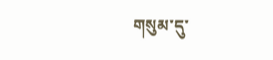གསུམ་དུ་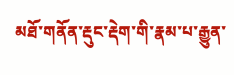མཐོ་གནོན་རྡུང་རྡེག་གི་རྣམ་པ་རྒྱུན་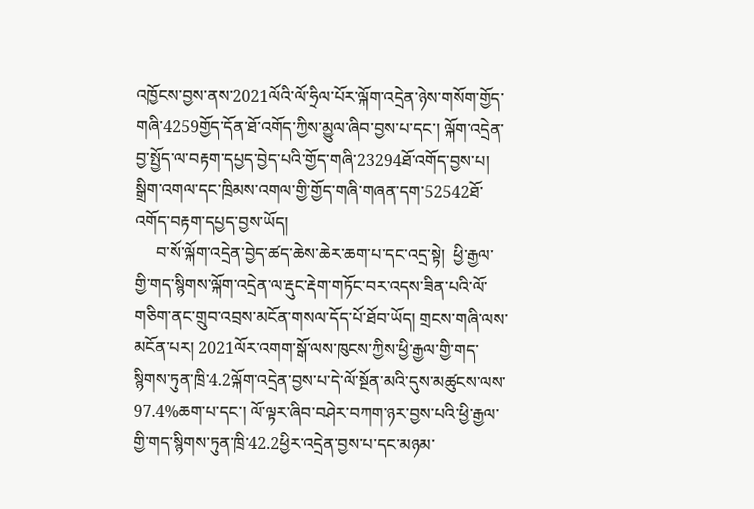འཁྱོངས་བྱས་ནས་2021ལོའི་ལོ་ཧྲིལ་པོར་ལྐོག་འདྲེན་ཉེས་གསོག་གྱོད་གཞི་4259གྱོད་དོན་ཐོ་འགོད་ཀྱིས་མྱུལ་ཞིབ་བྱས་པ་དང་། ལྐོག་འདྲེན་བྱ་སྤྱོད་ལ་བརྟག་དཔྱད་བྱེད་པའི་གྱོད་གཞི་23294ཐོ་འགོད་བྱས་པ། སྒྲིག་འགལ་དང་ཁྲིམས་འགལ་གྱི་གྱོད་གཞི་གཞན་དག་52542ཐོ་འགོད་བརྟག་དཔྱད་བྱས་ཡོད།
     བ་སོ་ལྐོག་འདྲེན་བྱེད་ཚད་ཆེས་ཆེར་ཆག་པ་དང་འདྲ་སྟེ།  ཕྱི་རྒྱལ་གྱི་གད་སྙིགས་ལྐོག་འདྲེན་ལ་རྡུང་རྡེག་གཏོང་བར་འདས་ཟིན་པའི་ལོ་གཅིག་ནང་གྲུབ་འབྲས་མངོན་གསལ་དོད་པོ་ཐོབ་ཡོད། གྲངས་གཞི་ལས་མངོན་པར། 2021ལོར་འགག་སྒོ་ལས་ཁུངས་ཀྱིས་ཕྱི་རྒྱལ་གྱི་གད་སྙིགས་ཏུན་ཁྲི་4.2ལྐོག་འདྲེན་བྱས་པ་དེ་ལོ་སྔོན་མའི་དུས་མཚུངས་ལས་97.4%ཆག་པ་དང་། ལོ་ལྟར་ཞིབ་བཤེར་བཀག་ཉར་བྱས་པའི་ཕྱི་རྒྱལ་གྱི་གད་སྙིགས་ཏུན་ཁྲི་42.2ཕྱིར་འདྲེན་བྱས་པ་དང་མཉམ་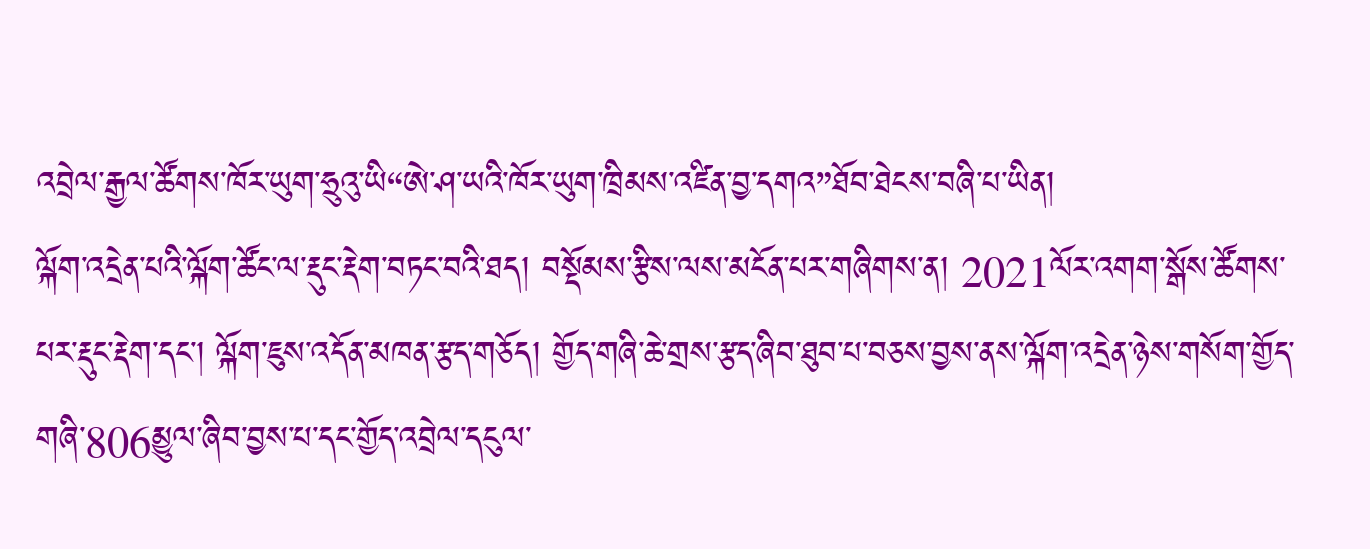འབྲེལ་རྒྱལ་ཚོགས་ཁོར་ཡུག་ཧྲུའུ་ཡི“ཨེ་ཤ་ཡའི་ཁོར་ཡུག་ཁྲིམས་འཛིན་བྱ་དགའ”ཐོབ་ཐེངས་བཞི་པ་ཡིན།
ལྐོག་འདྲེན་པའི་ལྐོག་ཚོང་ལ་རྡུང་རྡེག་བཏང་བའི་ཐད། བསྡོམས་རྩིས་ལས་མངོན་པར་གཞིགས་ན། 2021ལོར་འགག་སྒོས་ཚོགས་པར་རྡུང་རྡེག་དང་། ལྐོག་ཇུས་འདོན་མཁན་རྩད་གཅོད། གྱོད་གཞི་ཆེ་གྲས་རྩད་ཞིབ་ཐུབ་པ་བཅས་བྱས་ནས་ལྐོག་འདྲེན་ཉེས་གསོག་གྱོད་གཞི་806མྱུལ་ཞིབ་བྱས་པ་དང་གྱོད་འབྲེལ་དངུལ་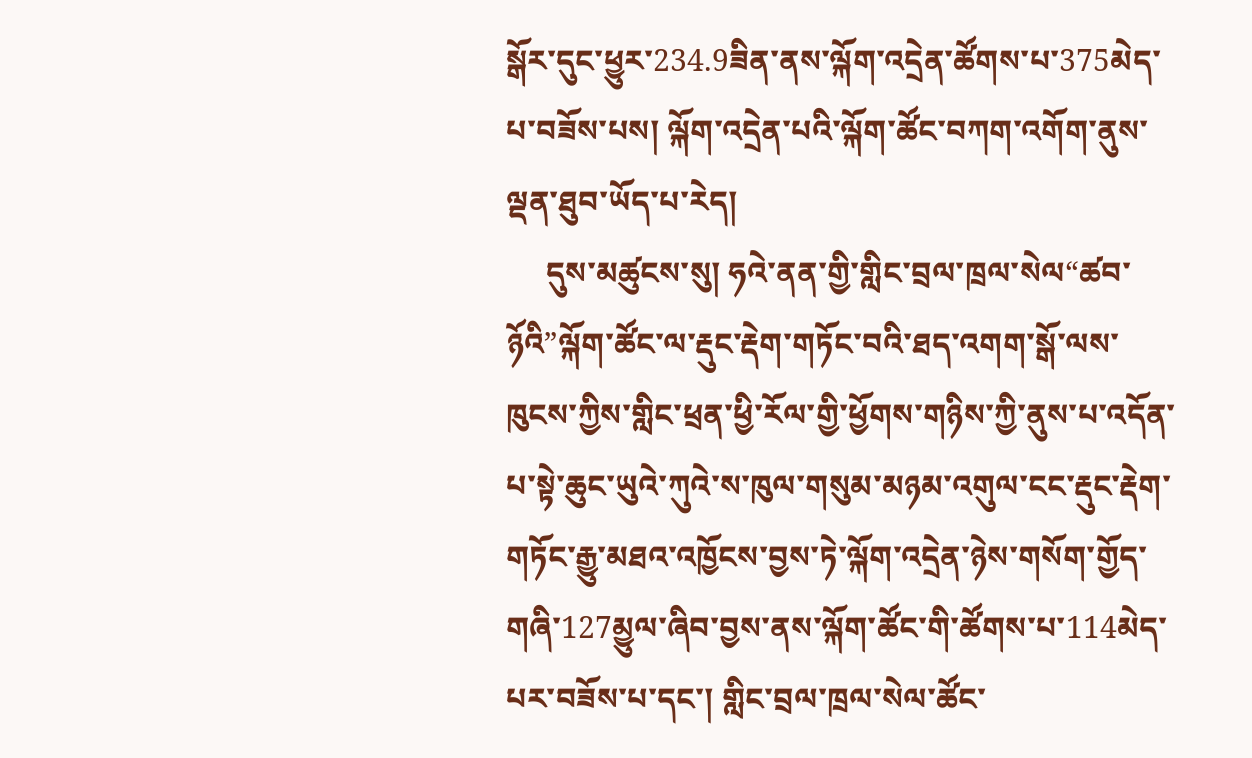སྒོར་དུང་ཕྱུར་234.9ཟིན་ནས་ལྐོག་འདྲེན་ཚོགས་པ་375མེད་པ་བཟོས་པས། ལྐོག་འདྲེན་པའི་ལྐོག་ཚོང་བཀག་འགོག་ནུས་ལྡན་ཐུབ་ཡོད་པ་རེད།
     དུས་མཚུངས་སུ། ཧའེ་ནན་གྱི་གླིང་བྲལ་ཁྲལ་སེལ“ཚབ་ཉོའི”ལྐོག་ཚོང་ལ་རྡུང་རྡེག་གཏོང་བའི་ཐད་འགག་སྒོ་ལས་ཁུངས་ཀྱིས་གླིང་ཕྲན་ཕྱི་རོལ་གྱི་ཕྱོགས་གཉིས་ཀྱི་ནུས་པ་འདོན་པ་སྟེ་ཆུང་ཡུའེ་ཀུའེ་ས་ཁུལ་གསུམ་མཉམ་འགུལ་ངང་རྡུང་རྡེག་གཏོང་རྒྱུ་མཐའ་འཁྱོངས་བྱས་ཏེ་ལྐོག་འདྲེན་ཉེས་གསོག་གྱོད་གཞི་127མྱུལ་ཞིབ་བྱས་ནས་ལྐོག་ཚོང་གི་ཚོགས་པ་114མེད་པར་བཟོས་པ་དང་། གླིང་བྲལ་ཁྲལ་སེལ་ཚོང་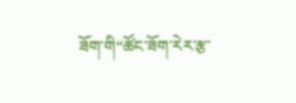ཟོག་གི“ཚོང་ཟོག་རེར་རྩ་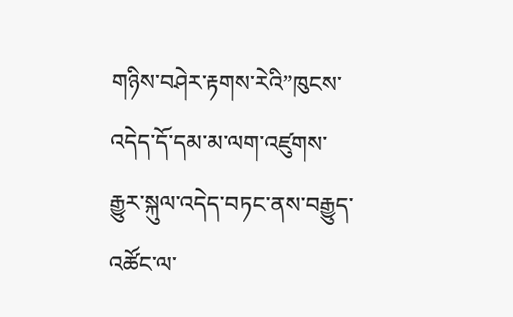གཉིས་བཤེར་རྟགས་རེའི”ཁུངས་འདེད་དོ་དམ་མ་ལག་འཛུགས་རྒྱུར་སྐུལ་འདེད་བཏང་ནས་བརྒྱུད་འཚོང་ལ་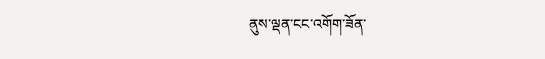ནུས་ལྡན་ངང་འགོག་ཟོན་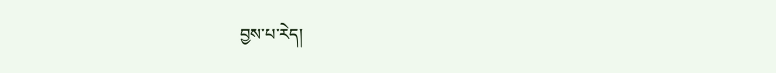བྱས་པ་རེད།